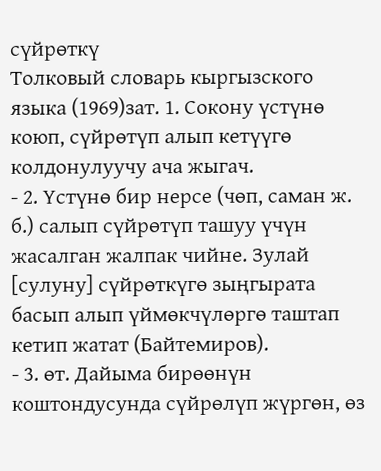сүйрөткү
Толковый словарь кыргызского языка (1969)зат. 1. Сокону үстүнө коюп, сүйрөтүп алып кетүүгө колдонулуучу ача жыгач.
- 2. Үстүнө бир нерсе (чөп, саман ж. б.) салып сүйрөтүп ташуу үчүн жасалган жалпак чийне. Зулай [сулуну] сүйрөткүгө зыңгырата басып алып үймөкчүлөргө таштап кетип жатат (Байтемиров).
- 3. өт. Дайыма бирөөнүн коштондусунда сүйрөлүп жүргөн, өз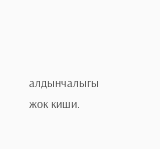алдынчалыгы жок киши.